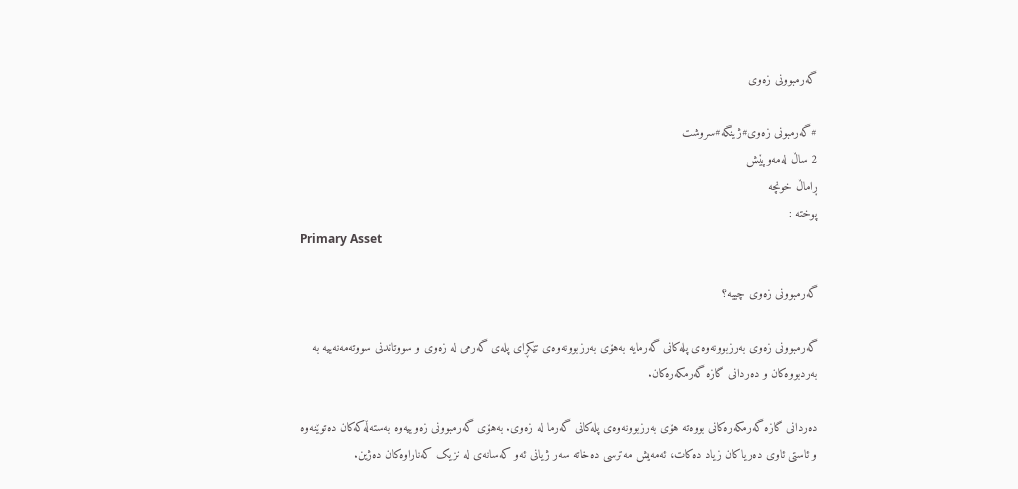گەرمبوونی زەوی

#گەرمبونی زەوی#ژینگە#سروشت
2 ساڵ لەمەوپێش
ڕاماڵ خونچە
پوختە :
Primary Asset

گەرمبوونی زەوی چییە؟

گەرمبوونی زەوی بەرزبوونەوەی پلەکانی گەرمایە بەهۆی بەرزبوونەوەی تێکڕای پلەی گەرمی لە زەوی و سووتاندنی سووتەمەنەییە بە بەردبووەکان و دەردانی گازە گەرمکەرەکان.

دەردانی گازە گەرمکەرەکانی بووەتە هۆی بەرزبوونەوەی پلەکانی گەرما لە زەوی. بەهۆی گەرمبوونی زەوییەوە بەستەڵەکەکان دەتوێنەوە و ئاستی ئاوی دەریاکان زیاد دەکات، ئەمەیش مەترسی دەخاتە سەر ژیانی ئەو کەسانەی لە نزیک کەناراوەکان دەژین.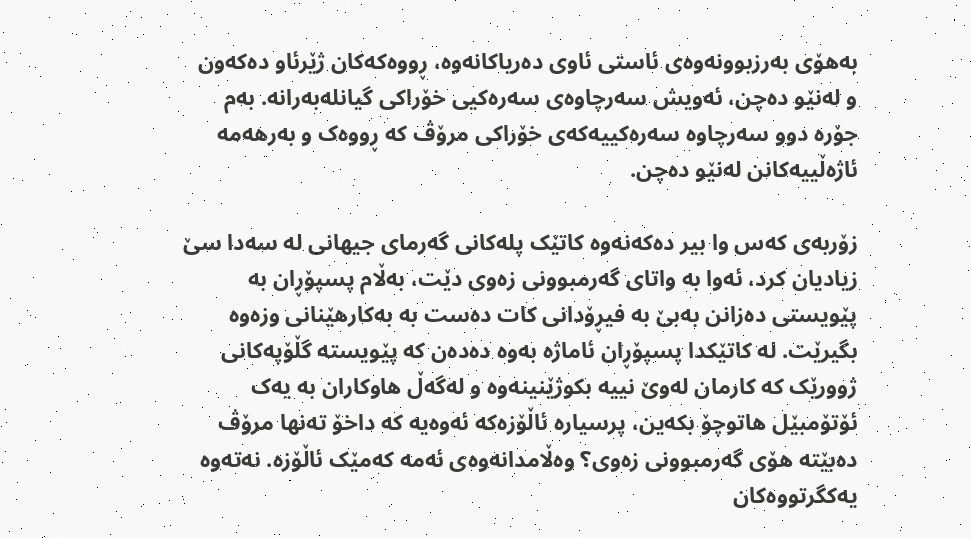بەهۆی بەرزبوونەوەی ئاستی ئاوی دەریاکانەوە، ڕووەکەکان ژێرئاو دەکەون و لەنێو دەچن، ئەویش سەرچاوەی سەرەکیی خۆراکی گیانلەبەرانە. بەم جۆرە دوو سەرچاوە سەرەکییەکەی خۆراکی مرۆڤ کە ڕووەک و بەرهەمە ئاژەڵییەکانن لەنێو دەچن.

زۆربەی کەس وا بیر دەکەنەوە کاتێک پلەکانی گەرمای جیهانی لە سەدا سێ زیادیان کرد، ئەوا بە واتای گەرمبوونی زەوی دێت، بەڵام پسپۆڕان بە پێویستی دەزانن بەبێ بە فیڕۆدانی کات دەست بە بەکارهێنانی وزەوە بگیرێت. لە کاتێکدا پسپۆڕان ئاماژە بەوە دەدەن کە پێویستە گڵۆپەکانی ژوورێک کە کارمان لەوێ نییە بکوژێنینەوە و لەگەڵ هاوکاران بە یەک ئۆتۆمبێل هاتوچۆ بکەین، پرسیارە ئاڵۆزەکە ئەوەیە کە داخۆ تەنها مرۆڤ دەبێتە هۆی گەرمبوونی زەوی؟ وەڵامدانەوەی ئەمە کەمێک ئاڵۆزە. نەتەوە یەکگرتووەکان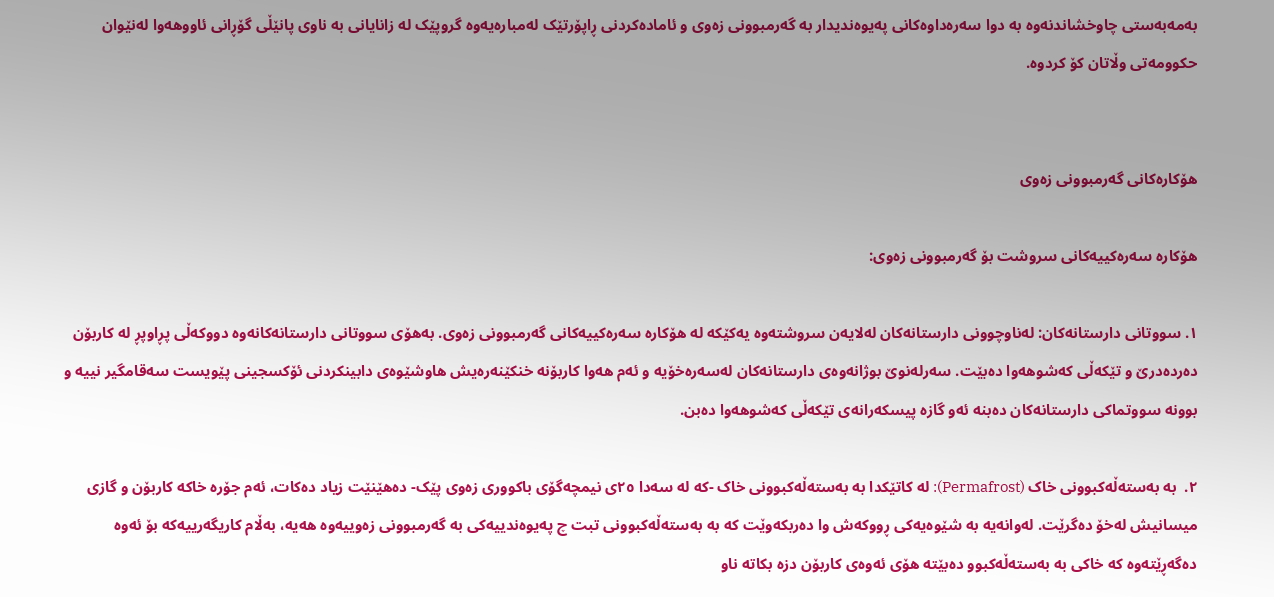بەمەبەستی چاوخشاندنەوە بە دوا سەرەداوەکانی پەیوەندیدار بە گەرمبوونی زەوی و ئامادەکردنی ڕاپۆرتێک لەمبارەیەوە گروپێک لە زانایانی بە ناوی پانێڵی گۆڕانی ئاووهەوا لەنێوان حکوومەتی وڵاتان کۆ کردوە.


هۆکارەکانی گەرمبوونی زەوی

هۆکارە سەرەکییەکانی سروشت بۆ گەرمبوونی زەوی:

١. سووتانی دارستانەکان: لەناوچوونی دارستانەکان لەلایەن سروشتەوە یەکێکە لە هۆکارە سەرەکییەکانی گەرمبوونی زەوی. بەهۆی سووتانی دارستانەکانەوە دووکەڵی پڕاوپڕ لە کاربۆن دەردەدرێ و تێکەڵی کەشوهەوا دەبێت. سەرلەنوێ بوژانەوەی دارستانەکان لەسەرەخۆیە و ئەم هەوا کاربۆنە خنکێنەرەیش هاوشێوەی دابینکردنی ئۆکسجینی پێویست سەقامگیر نییە و بوونە سووتماکی دارستانەکان دەبنە ئەو گازە پیسکەرانەی تێکەڵی کەشوهەوا دەبن.

٢.  بە بەستەڵەکبوونی خاک (Permafrost): لە کاتێکدا بە بەستەڵەکبوونی خاک -کە لە سەدا ٢٥ی نیمچەگۆی باکووری زەوی پێک- دەهێنێت زیاد دەکات، ئەم جۆرە خاکە کاربۆن و گازی میسانیش لەخۆ دەگرێت. لەوانەیە بە شێوەیەکی ڕووکەش وا دەربکەوێت کە بە بەستەڵەکبوونی تبت چ پەیوەندییەکی بە گەرمبوونی زەوییەوە هەیە، بەڵام کاریگەرییەکە بۆ ئەوە دەگەڕێتەوە کە خاکی بە بەستەڵەکبوو دەبێتە هۆی ئەوەی کاربۆن دزە بکاتە ناو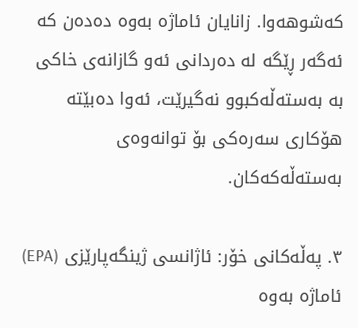کەشوهەوا. زانایان ئاماژە بەوە دەدەن کە ئەگەر ڕێگە لە دەردانی ئەو گازانەی خاکی بە بەستەڵەکبوو نەگیرێت، ئەوا دەبێتە هۆکاری سەرەکی بۆ توانەوەی بەستەڵەکەکان.

٣. پەڵەکانی خۆر: ئاژانسی ژینگەپارێزی (EPA) ئاماژە بەوە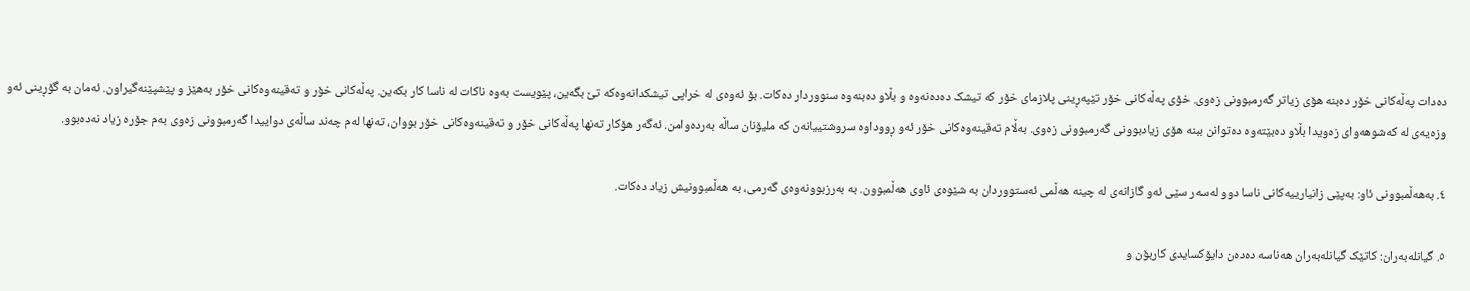دەدات پەڵەکانی خۆر دەبنە هۆی زیاتر گەرمبوونی زەوی. خۆی پەڵەکانی خۆر تێپەڕینی پلازمای خۆر کە تیشک دەدەنەوە و بڵاو دەبنەوە سنووردار دەکات. بۆ ئەوەی لە خراپی تیشکدانەوەکە تێ بگەین، پێویست بەوە ناکات لە ناسا کار بکەین. پەڵەکانی خۆر و تەقینەوەکانی خۆر بەهێز و پێشپێنەگیراون. ئەمان بە گۆڕینی ئەو وزەیەی لە کەشوهەوای زەویدا بڵاو دەبێتەوە دەتوانن ببنە هۆی زیادبوونی گەرمبوونی زەوی. بەڵام تەقینەوەکانی خۆر ئەو ڕووداوە سروشتییانەن کە ملیۆنان ساڵە بەردەوامن. ئەگەر هۆکار تەنها پەڵەکانی خۆر و تەقینەوەکانی خۆر بووان، تەنها لەم چەند ساڵەی دواییدا گەرمبوونی زەوی بەم جۆرە زیاد نەدەبوو.

٤. بەهەڵمبوونی ئاو: بەپێی زانیارییەکانی ناسا دوو لەسەر سێی ئەو گازانەی لە چینە هەڵمی ئەستووردان بە شێوەی ئاوی هەڵمبوون. بە بەرزبوونەوەی گەرمی، بە هەڵمبوونیش زیاد دەکات.

٥. گیانلەبەران: کاتێک گیانلەبەران هەناسە دەدەن دایۆکسایدی کاربۆن و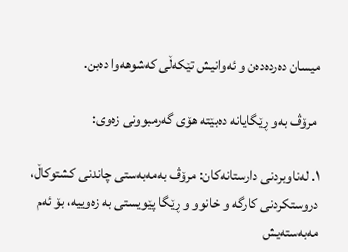میسان دەردەدەن و ئەوانیش تێکەڵی کەشوهەوا دەبن.

 مرۆڤ بەو ڕێگایانە دەبێتە هۆی گەرمبوونی زەوی:

١. لەناوبردنی دارستانەکان: مرۆڤ بەمەبەستی چاندنی کشتوکاڵ، دروستکردنی کارگە و خانوو و ڕێگا پێویستی بە زەوییە، بۆ ئەم مەبەستەیش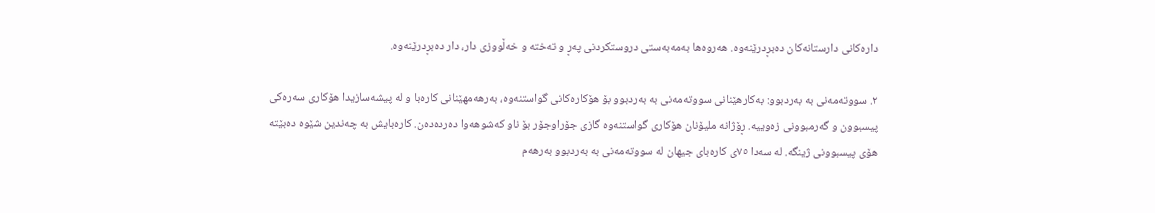دارەکانی دارستانەکان دەبڕدرێنەوە. هەروەها بەمەبەستی دروستکردنی پەڕ و تەختە و خەڵووزی دار، دار دەبڕدرێنەوە.

٢. سووتەمەنی بە بەردبوو: بەکارهێنانی سووتەمەنی بە بەردبوو بۆ هۆکارەکانی گواستنەوە، بەرهەمهێنانی کارەبا و لە پیشەسازیدا هۆکاری سەرەکی پیسبوون و گەرمبوونی زەوییە. ڕۆژانە ملیۆنان هۆکاری گواستنەوە گازی جۆراوجۆر بۆ ناو کەشوهەوا دەردەدەن. کارەبایش بە چەندین شێوە دەبێتە هۆی پیسبوونی ژینگە. لە سەدا ٧٥ی کارەبای جیهان لە سووتەمەنی بە بەردبوو بەرهەم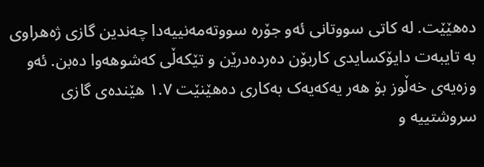دەهێێت. لە کاتی سووتانی ئەو جۆرە سووتەمەنییەدا چەندین گازی ژەهراوی بە تایبەت دایۆکسایدی کاربۆن دەردەدرێن و تێکەڵی کەشوهەوا دەبن. ئەو وزەیەی خەڵوز بۆ هەر یەکەیەک بەکاری دەهێنێت ١.٧ هێندەی گازی سروشتییە و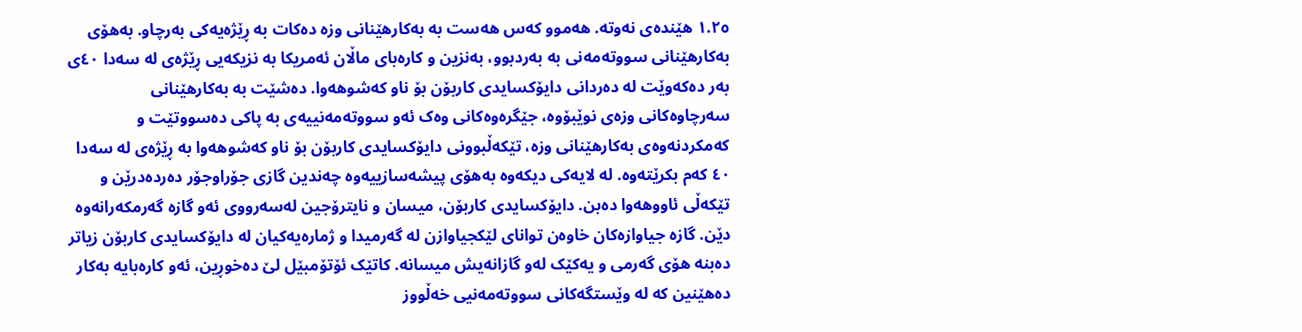١.٢٥ هێندەی نەوتە. هەموو کەس هەست بە بەکارهێنانی وزە دەکات بە ڕێژەیەکی بەرچاو. بەهۆی بەکارهێنانی سووتەمەنی بە بەردبوو، بەنزین و کارەبای ماڵان ئەمریکا بە نزیکەیی ڕێژەی لە سەدا ٤٠ی بەر دەکەوێت لە دەردانی دایۆکسایدی کاربۆن بۆ ناو کەشوهەوا. دەشێت بە بەکارهێنانی سەرچاوەکانی وزەی نوێبۆوە، جێگرەوەکانی وەک ئەو سووتەمەنییەی بە پاکی دەسووتێت و کەمکردنەوەی بەکارهێنانی وزە، تێکەڵبوونی دایۆکسایدی کاربۆن بۆ ناو کەشوهەوا بە ڕێژەی لە سەدا ٤٠ کەم بکرێتەوە. لە لایەکی دیکەوە بەهۆی پیشەسازییەوە چەندین گازی جۆراوجۆر دەردەدرێن و تێکەڵی ئاووهەوا دەبن. دایۆکسایدی کاربۆن، میسان و نایترۆجین لەسەرووی ئەو گازە گەرمکەرانەوە دێن. گازە جیاوازەکان خاوەن توانای لێکجیاوازن لە گەرمیدا و ژمارەیەکیان لە دایۆکسایدی کاربۆن زیاتر دەبنە هۆی گەرمی و یەکێک لەو گازانەیش میسانە. کاتێک ئۆتۆمبێل لێ دەخوڕین، ئەو کارەبایە بەکار دەهێنین کە لە وێستگەکانی سووتەمەنیی خەڵووز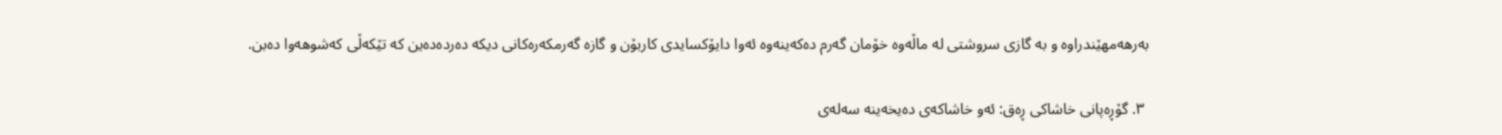بەرهەمهێندراوە و بە گازی سروشتی لە ماڵەوە خۆمان گەرم دەکەینەوە ئەوا دایۆکسایدی کاربۆن و گازە گەرمکەرەکانی دیکە دەردەدەین کە تێکەڵی کەشوهەوا دەبن.

 ٣. گۆڕەپانی خاشاکی ڕەق: ئەو خاشاکەی دەیخەینە سەلەی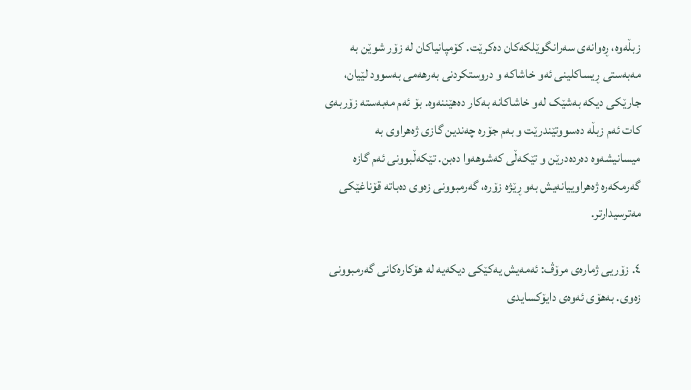زبڵەوە، ڕەوانەی سەرانگوێلکەکان دەکرێت. کۆمپانیاکان لە زۆر شوێن بە مەبەستی ڕیساکلینی ئەو خاشاکە و دروستکردنی بەرهەمی بەسوود لێیان، جارێکی دیکە بەشێک لەو خاشاکانە بەکار دەهێننەوە. بۆ ئەم مەبەستە زۆربەی کات ئەم زبڵە دەسووتێندرێت و بەم جۆرە چەندین گازی ژەهراوی بە میسانیشەوە دەردەدرێن و تێکەڵی کەشوهەوا دەبن. تێکەڵبوونی ئەم گازە گەرمکەرە ژەهراوییانەیش بەو ڕێژە زۆرە، گەرمبوونی زەوی دەباتە قۆناغێکی مەترسیدارتر.

٤. زۆریی ژمارەی مرۆڤ: ئەمەیش یەکێکی دیکەیە لە هۆکارەکانی گەرمبوونی زەوی. بەهۆی ئەوەی دایۆکسایدی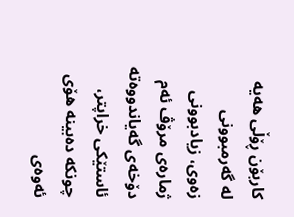کاربۆن ڕۆڵی هەیە لە گەرمبوونی زەوی، زیادبوونی ژمارەی مرۆڤ ئەم دۆخەی گەیاندووەتە ئاستێکی خراپتر، چونکە دەبینە هۆی ئەوەی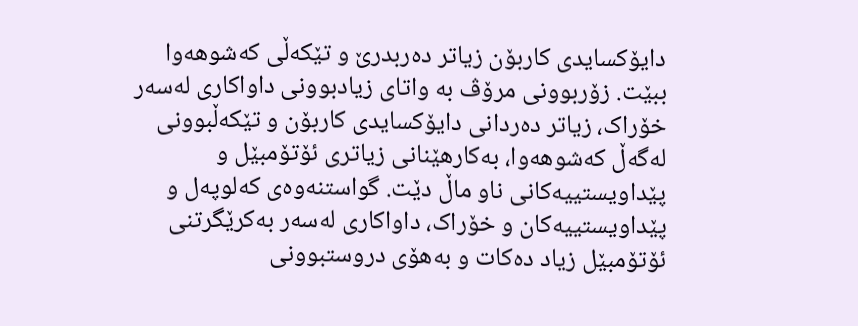دایۆکسایدی کاربۆن زیاتر دەربدرێ و تێکەڵی کەشوهەوا ببێت. زۆربوونی مرۆڤ بە واتای زیادبوونی داواکاری لەسەر خۆراک، زیاتر دەردانی دایۆکسایدی کاربۆن و تێکەڵبوونی لەگەڵ کەشوهەوا، بەکارهێنانی زیاتری ئۆتۆمبێل و پێداویستییەکانی ناو ماڵ دێت. گواستنەوەی کەلوپەل و پێداویستییەکان و خۆراک، داواکاری لەسەر بەکرێگرتنی ئۆتۆمبێل زیاد دەکات و بەهۆی دروستبوونی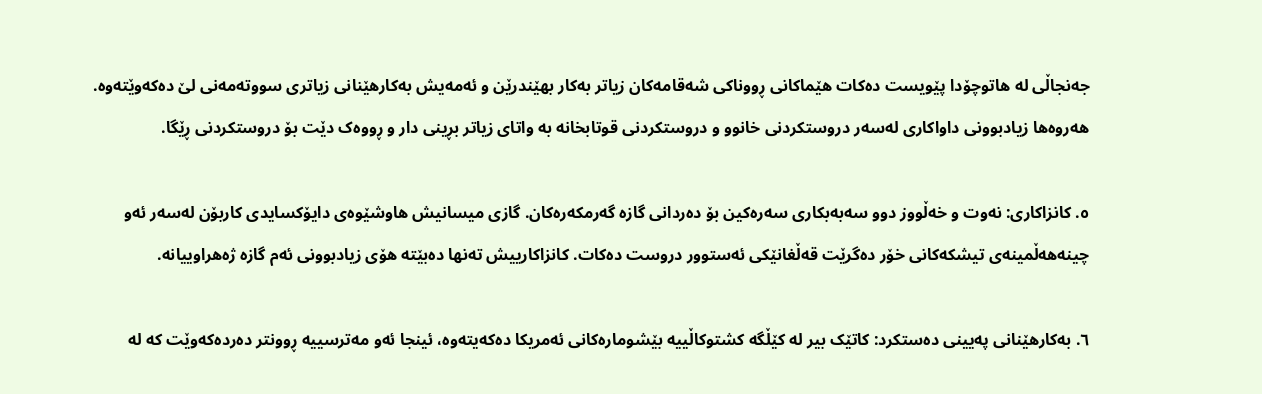جەنجاڵی لە هاتوچۆدا پێویست دەکات هێماکانی ڕووناکی شەقامەکان زیاتر بەکار بهێندرێن و ئەمەیش بەکارهێنانی زیاتری سووتەمەنی لێ دەکەوێتەوە. هەروەها زیادبوونی داواکاری لەسەر دروستکردنی خانوو و دروستکردنی قوتابخانە بە واتای زیاتر بڕینی دار و ڕووەک دێت بۆ دروستکردنی ڕێگا.

٥. کانزاکاری: نەوت و خەڵووز دوو سەبەبکاری سەرەکین بۆ دەردانی گازە گەرمکەرەکان. گازی میسانیش هاوشێوەی دایۆکسایدی کاربۆن لەسەر ئەو چینەهەڵمینەی تیشکەکانی خۆر دەگرێت قەڵغانێکی ئەستوور دروست دەکات. کانزاکارییش تەنها دەبێتە هۆی زیادبوونی ئەم گازە ژەهراوییانە.

٦. بەکارهێنانی پەیینی دەستکرد: کاتێک بیر لە کێڵگە کشتوکاڵییە بێشومارەکانی ئەمریکا دەکەیتەوە، ئینجا ئەو مەترسییە ڕوونتر دەردەکەوێت کە لە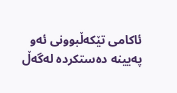ئاکامی تێکەڵبوونی ئەو پەیینە دەستکردە لەگەڵ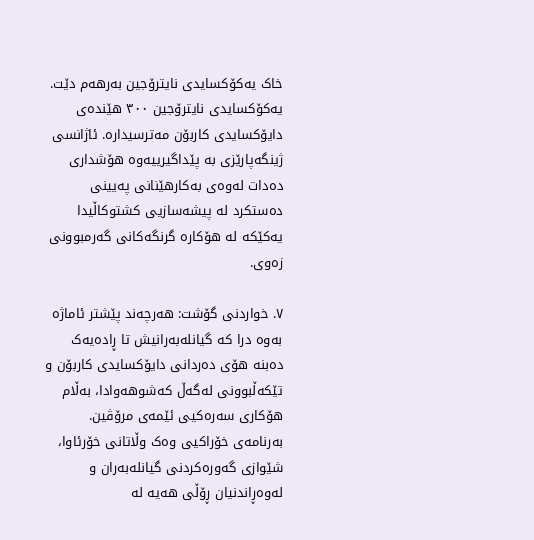خاک یەکۆکسایدی نایترۆجین بەرهەم دێت. یەکۆکسایدی نایترۆجین ٣٠٠ هێندەی دایۆکسایدی کاربۆن مەترسیدارە. ئاژانسی ژینگەپارێزی بە پێداگیرییەوە هۆشداری دەدات لەوەی بەکارهێنانی پەیینی دەستکرد لە پیشەسازیی کشتوکاڵیدا یەکێکە لە هۆکارە گرنگەکانی گەرمبوونی زەوی.

٧. خواردنی گۆشت: هەرچەند پێشتر ئاماژە بەوە درا کە گیانلەبەرانیش تا ڕادەیەک دەبنە هۆی دەردانی دایۆکسایدی کاربۆن و تێکەڵبوونی لەگەڵ کەشوهەوادا، بەڵام هۆکاری سەرەکیی ئێمەی مرۆڤین. بەرنامەی خۆراکیی وەک وڵاتانی خۆرئاوا، شێوازی گەورەکردنی گیانلەبەران و لەوەڕاندنیان ڕۆڵی هەیە لە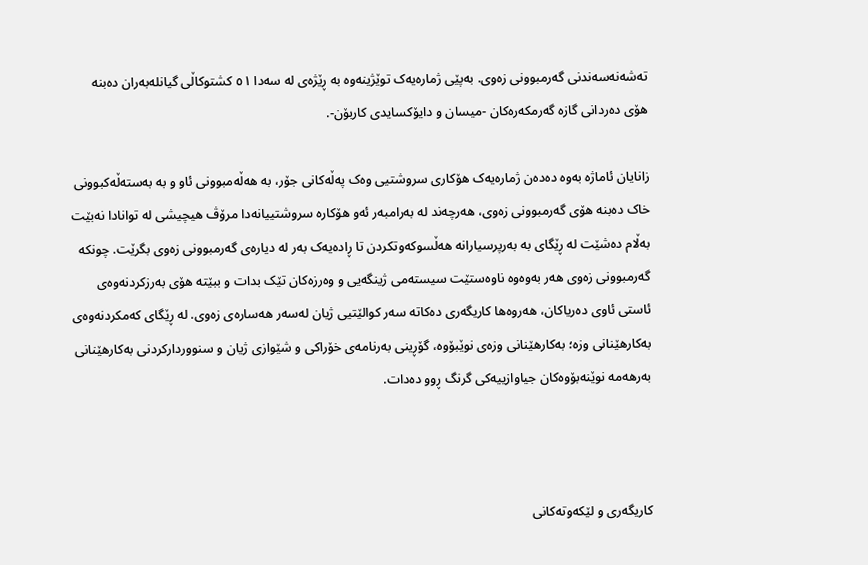تەشەنەسەندنی گەرمبوونی زەوی. بەپێی ژمارەیەک توێژینەوە بە ڕێژەی لە سەدا ٥١ کشتوکاڵی گیانلەبەران دەبنە هۆی دەردانی گازە گەرمکەرەکان -میسان و دایۆکسایدی کاربۆن-.

زانایان ئاماژە بەوە دەدەن ژمارەیەک هۆکاری سروشتیی وەک پەڵەکانی جۆر، بە هەڵەمبوونی ئاو و بە بەستەڵەکبوونی خاک دەبنە هۆی گەرمبوونی زەوی، هەرچەند لە بەرامبەر ئەو هۆکارە سروشتییانەدا مرۆڤ هیچیشی لە توانادا نەبێت بەڵام دەشێت لە ڕێگای بە بەرپرسیارانە هەڵسوکەوتکردن تا ڕادەیەک بەر لە دیارەی گەرمبوونی زەوی بگرێت. چونکە گەرمبوونی زەوی هەر بەوەوە ناوەستێت سیستەمی ژینگەیی و وەرزەکان تێک بدات و ببێتە هۆی بەرزکردنەوەی ئاستی ئاوی دەریاکان، هەروەها کاریگەری دەکاتە سەر کوالێتیی ژیان لەسەر هەسارەی زەوی. لە ڕێگای کەمکردنەوەی بەکارهێنانی وزە؛ بەکارهێنانی وزەی نوێبۆوە، گۆڕینی بەرنامەی خۆراکی و شێوازی ژیان و سنووردارکردنی بەکارهێنانی بەرهەمە نوێنەبۆوەکان جیاوازییەکی گرنگ ڕوو دەدات.



کاریگەری و لێکەوتەکانی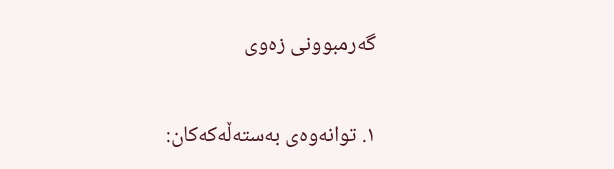گەرمبوونی زەوی

١. توانەوەی بەستەڵەکەکان: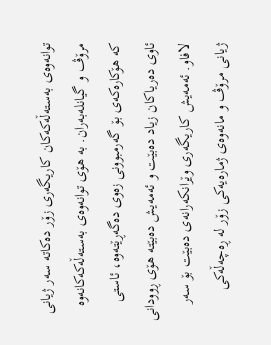توانەوەی بەستەڵەکەکان کاریگەری زۆر دەکاتە سەر ژیانی مرۆڤ و گیانلەبەران. بە هۆی توانەوەی بەستەڵەکەکانەوە کە هۆکارەکەی بۆ گەرمبوونی زەوی دەگەڕێتەوە، ئاستی ئاوی دەریاکان زیاد دەبێت و ئەمەیش دەبێتە هۆی ڕوودانی لافاو. ئەمەیش کاریگەری وێرانکەرانەی دەبێت بۆ سەر ژیانی مرۆڤ و مانەوەی ژمارەیەکی زۆر لە ڕەچەڵەکی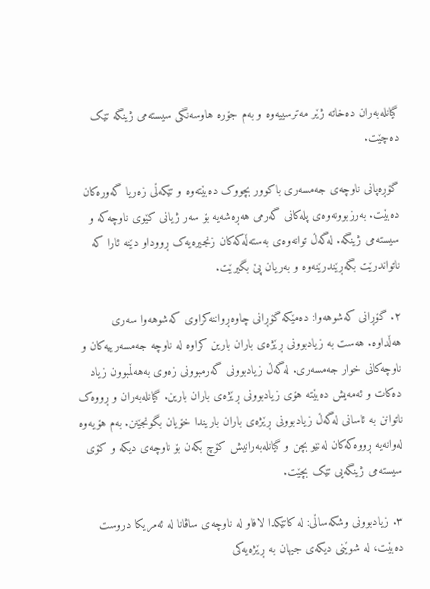گیانلەبەران دەخاتە ژێر مەترسییەوە و بەم جۆرە هاوسەنگی سیستەمی ژینگە تێک دەچێت.

گۆڕەپانی ناوچەی جەمسەری باکوور بچووک دەبێتەوە و تێکەڵی زەریا گەورەکان دەبێت. بەرزبوونەوەی پلەکانی گەرمی هەڕەشەیە بۆ سەر ژیانی کێوی ناوچەکە و سیستەمی ژینگە. لەگەڵ توانەوەی بەستەڵەکەکان زنجیرەیەک ڕووداو دێنە ئارا کە ناتواندرێت بگەڕێندرێنەوە و بەریان پێ بگیرێت.

٢. گۆڕانی کەشوهەوا: دەمێکە گۆڕانی چاوەڕواننەکراوی کەشوهەوا سەری هەڵداوە. هەست بە زیادبوونی ڕێژەی باران بارین کراوە لە ناوچە جەمسەرییەکان و ناوچەکانی خوار جەمسەری. لەگەڵ زیادبوونی گەرمبوونی زەوی بەهەڵمبوون زیاد دەکات و ئەمەیش دەبێتە هۆی زیادبوونی ڕێژەی باران بارین. گیانلەبەران و ڕووەک ناتوانن بە ئاسانی لەگەڵ زیادبوونی ڕێژەی باران باریندا خۆیان بگونجێنن. بەم هۆیەوە لەوانەیە ڕووەکەکان لەنێو بچن و گیانلەبەرانیش کۆچ بکەن بۆ ناوچەی دیکە و کۆی سیستەمی ژینگەیی تێک بچێت.

٣. زیادبوونی وشکەساڵی: لە کاتێکدا لافاو لە ناوچەی ساڤانا لە ئەمریکا دروست دەبێت، لە شوێنی دیکەی جیهان بە ڕێژەیەکی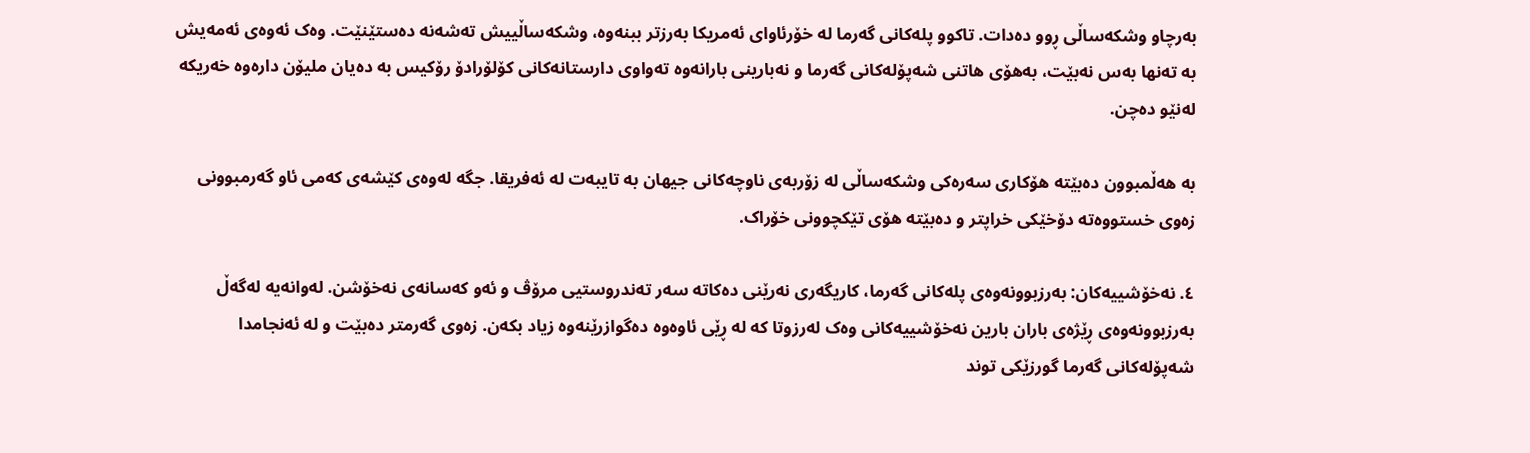بەرچاو وشکەساڵی ڕوو دەدات. تاکوو پلەکانی گەرما لە خۆرئاوای ئەمریکا بەرزتر ببنەوە، وشکەساڵییش تەشەنە دەستێنێت. وەک ئەوەی ئەمەیش بە تەنها بەس نەبێت، بەهۆی هاتنی شەپۆلەکانی گەرما و نەبارینی بارانەوە تەواوی دارستانەکانی کۆلۆرادۆ رۆکیس بە دەیان ملیۆن دارەوە خەریکە لەنێو دەچن.

بە هەڵمبوون دەبێتە هۆکاری سەرەکی وشکەساڵی لە زۆربەی ناوچەکانی جیهان بە تایبەت لە ئەفریقا. جگە لەوەی کێشەی کەمی ئاو گەرمبوونی زەوی خستووەتە دۆخێکی خراپتر و دەبێتە هۆی تێکچوونی خۆراک.

٤. نەخۆشییەکان: بەرزبوونەوەی پلەکانی گەرما، کاریگەری نەرێنی دەکاتە سەر تەندروستیی مرۆڤ و ئەو کەسانەی نەخۆشن. لەوانەیە لەگەڵ بەرزبوونەوەی ڕێژەی باران بارین نەخۆشییەکانی وەک لەرزوتا کە لە ڕێی ئاوەوە دەگوازرێنەوە زیاد بکەن. زەوی گەرمتر دەبێت و لە ئەنجامدا شەپۆلەکانی گەرما گورزێکی توند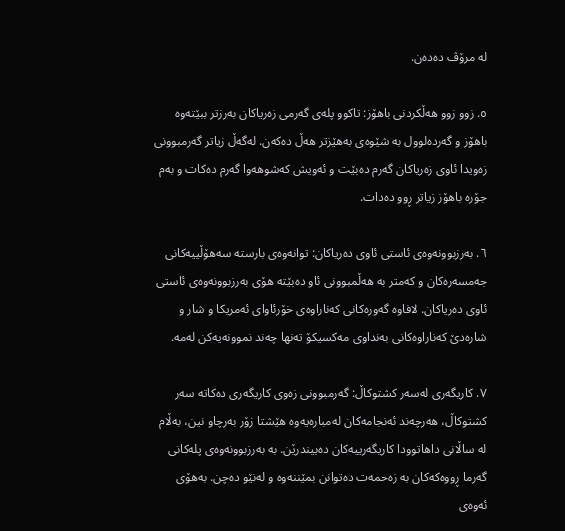لە مرۆڤ دەدەن.

٥. زوو زوو هەڵکردنی باهۆز: تاکوو پلەی گەرمی زەریاکان بەرزتر ببێتەوە باهۆز و گەردەلوول بە شێوەی بەهێزتر هەڵ دەکەن. لەگەڵ زیاتر گەرمبوونی زەویدا ئاوی زەریاکان گەرم دەبێت و ئەویش کەشوهەوا گەرم دەکات و بەم جۆرە باهۆز زیاتر ڕوو دەدات.

٦. بەرزبوونەوەی ئاستی ئاوی دەریاکان: توانەوەی بارستە سەهۆڵییەکانی جەمسەرەکان و کەمتر بە هەڵمبوونی ئاو دەبێتە هۆی بەرزبوونەوەی ئاستی ئاوی دەریاکان. لافاوە گەورەکانی کەناراوەی خۆرئاوای ئەمریکا و شار و شارەدێ کەناراوەکانی بەنداوی مەکسیکۆ تەنها چەند نموونەیەکن لەمە.

٧. کاریگەری لەسەر کشتوکاڵ: گەرمبوونی زەوی کاریگەری دەکاتە سەر کشتوکاڵ، هەرچەند ئەنجامەکان لەمبارەیەوە هێشتا زۆر بەرچاو نین، بەڵام لە ساڵانی داهاتوودا کاریگەرییەکان دەبیندرێن. بە بەرزبوونەوەی پلەکانی گەرما ڕووەکەکان بە زەحمەت دەتوانن بمێننەوە و لەنێو دەچن. بەهۆی ئەوەی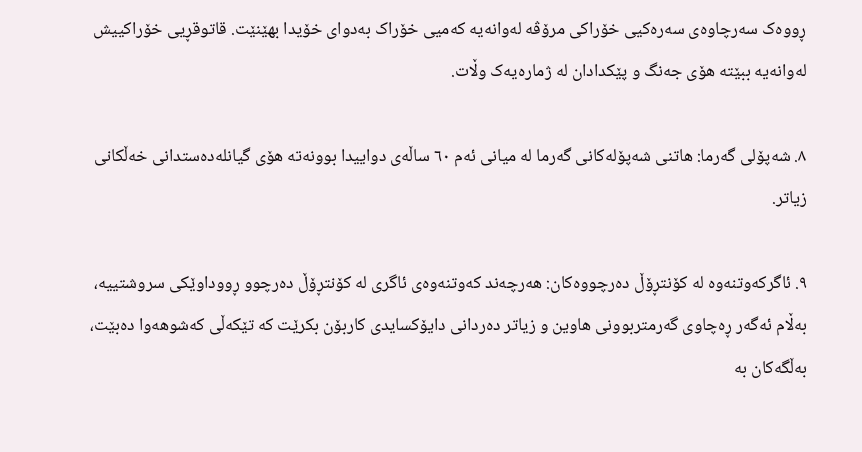ڕووەک سەرچاوەی سەرەکیی خۆراکی مرۆڤە لەوانەیە کەمیی خۆراک بەدوای خۆیدا بهێنێت. قاتوقڕیی خۆراکییش لەوانەیە ببێتە هۆی جەنگ و پێکدادان لە ژمارەیەک وڵات.

٨. شەپۆلی گەرما: هاتنی شەپۆلەکانی گەرما لە میانی ئەم ٦٠ ساڵەی دواییدا بوونەتە هۆی گیانلەدەستدانی خەڵکانی زیاتر.

٩. ئاگرکەوتنەوە لە کۆنتڕۆڵ دەرچووەکان: هەرچەند کەوتنەوەی ئاگری لە کۆنتڕۆڵ دەرچوو ڕووداوێکی سروشتییە، بەڵام ئەگەر ڕەچاوی گەرمتربوونی هاوین و زیاتر دەردانی دایۆکسایدی کاربۆن بکرێت کە تێکەڵی کەشوهەوا دەبێت، بەڵگەکان بە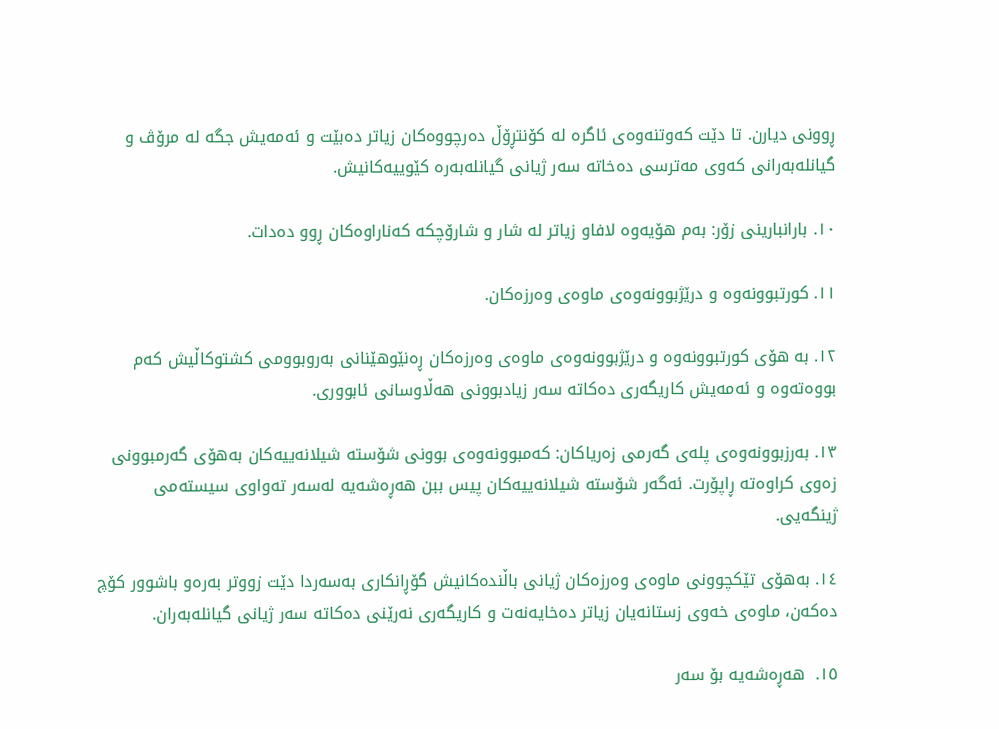ڕوونی دیارن. تا دێت کەوتنەوەی ئاگرە لە کۆنتڕۆڵ دەرچووەکان زیاتر دەبێت و ئەمەیش جگە لە مرۆڤ و گیانلەبەرانی کەوی مەترسی دەخاتە سەر ژیانی گیانلەبەرە کێوییەکانیش.

١٠. بارانبارینی زۆر: بەم هۆیەوە لافاو زیاتر لە شار و شارۆچکە کەناراوەکان ڕوو دەدات.

١١. کورتبوونەوە و درێژبوونەوەی ماوەی وەرزەکان.

١٢. بە هۆی کورتبوونەوە و درێژبوونەوەی ماوەی وەرزەکان ڕەنێوهێنانی بەروبوومی کشتوکاڵیش کەم بووەتەوە و ئەمەیش کاریگەری دەکاتە سەر زیادبوونی هەڵاوسانی ئابووری.

١٣. بەرزبوونەوەی پلەی گەرمی زەریاکان: کەمبوونەوەی بوونی شۆستە شیلانەییەکان بەهۆی گەرمبوونی زەوی کراوەتە ڕاپۆرت. ئەگەر شۆستە شیلانەییەکان پیس ببن هەڕەشەیە لەسەر تەواوی سیستەمی ژینگەیی.

١٤. بەهۆی تێکچوونی ماوەی وەرزەکان ژیانی باڵندەکانیش گۆڕانکاری بەسەردا دێت زووتر بەرەو باشوور کۆچ دەکەن، ماوەی خەوی زستانەیان زیاتر دەخایەنەت و کاریگەری نەرێنی دەکاتە سەر ژیانی گیانلەبەران.

١٥.  هەڕەشەیە بۆ سەر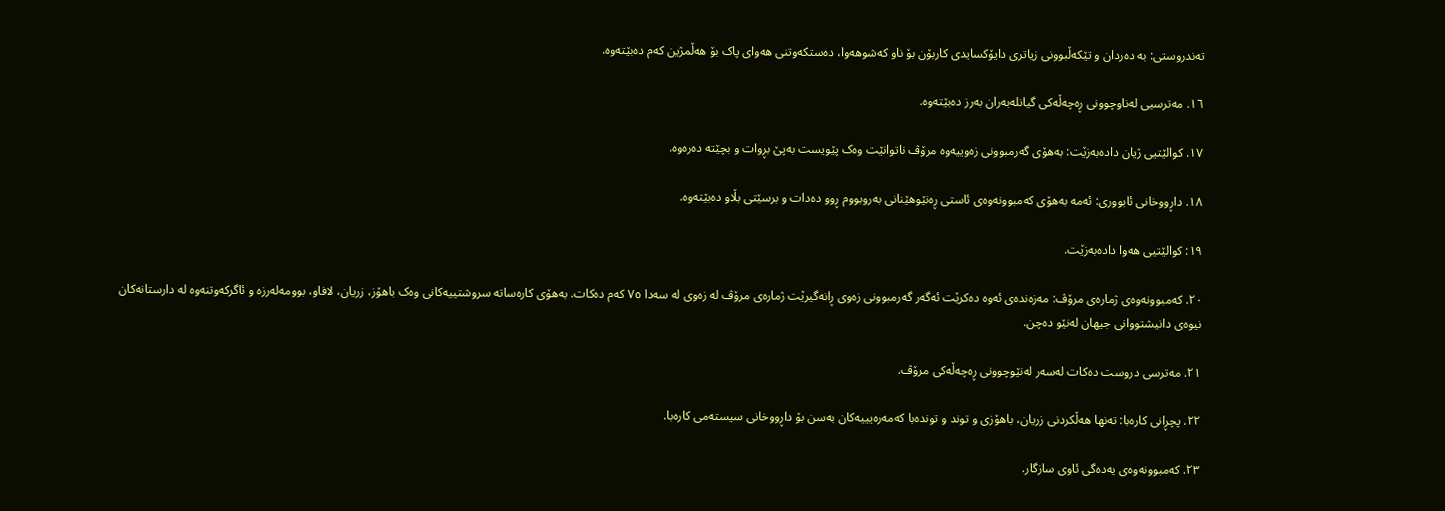تەندروستی: بە دەردان و تێکەڵبوونی زیاتری دایۆکسایدی کاربۆن بۆ ناو کەشوهەوا، دەستکەوتنی هەوای پاک بۆ هەڵمژین کەم دەبێتەوە.

١٦. مەترسیی لەناوچوونی ڕەچەڵەکی گیانلەبەران بەرز دەبێتەوە.

١٧. کوالێتیی ژیان دادەبەزێت: بەهۆی گەرمبوونی زەوییەوە مرۆڤ ناتوانێت وەک پێویست بەپێ بڕوات و بچێتە دەرەوە.

١٨. داڕووخانی ئابووری: ئەمە بەهۆی کەمبوونەوەی ئاستی ڕەنێوهێنانی بەروبووم ڕوو دەدات و برسێتی بڵاو دەبێتەوە.

١٩: کوالێتیی هەوا دادەبەزێت.

٢٠. کەمبوونەوەی ژمارەی مرۆڤ: مەزەندەی ئەوە دەکرێت ئەگەر گەرمبوونی زەوی ڕانەگیرێت ژمارەی مرۆڤ لە زەوی لە سەدا ٧٥ کەم دەکات. بەهۆی کارەساتە سروشتییەکانی وەک باهۆز، زریان، لافاو، بوومەلەرزە و ئاگرکەوتنەوە لە دارستانەکان نیوەی دانیشتووانی جیهان لەنێو دەچن.

٢١. مەترسی دروست دەکات لەسەر لەنێوچوونی ڕەچەڵەکی مرۆڤ.

٢٢. پچڕانی کارەبا: تەنها هەڵکردنی زریان، باهۆزی و توند و توندەبا کەمەرەیییەکان بەسن بۆ داڕووخانی سیستەمی کارەبا.

٢٣. کەمبوونەوەی یەدەگی ئاوی سازگار.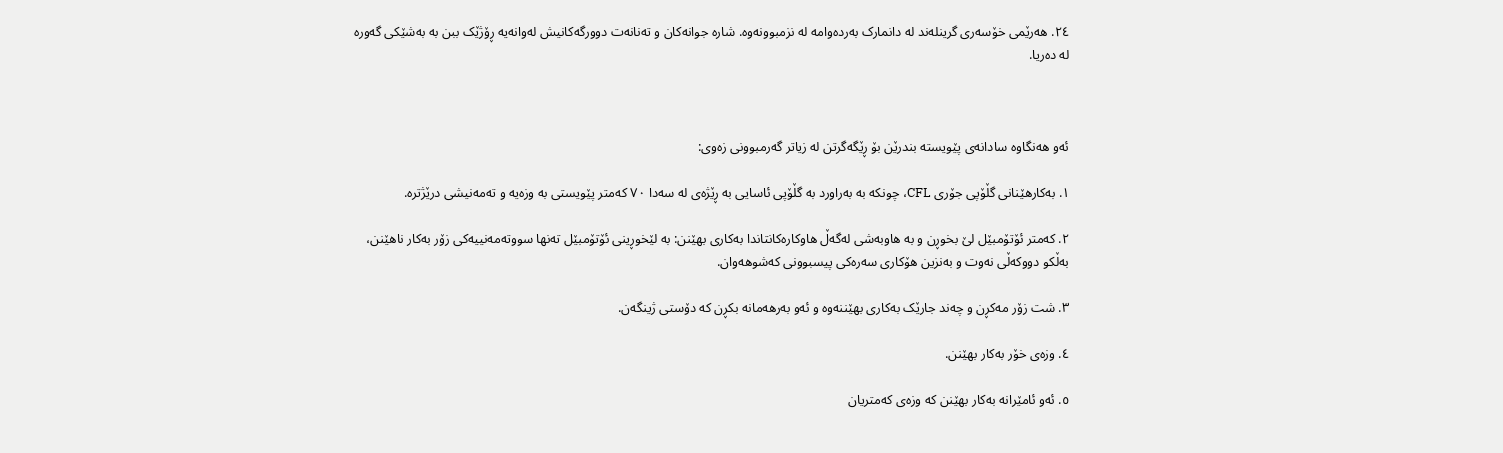٢٤. هەرێمی خۆسەری گرینلەند لە دانمارک بەردەوامە لە نزمبوونەوە. شارە جوانەکان و تەنانەت دوورگەکانیش لەوانەیە ڕۆژێک ببن بە بەشێکی گەورە لە دەریا.



ئەو هەنگاوە سادانەی پێویستە بندرێن بۆ ڕێگەگرتن لە زیاتر گەرمبوونی زەوی:

١. بەکارهێنانی گڵۆپی جۆری CFL، چونکە بە بەراورد بە گڵۆپی ئاسایی بە ڕێژەی لە سەدا ٧٠ کەمتر پێویستی بە وزەیە و تەمەنیشی درێژترە.

٢. کەمتر ئۆتۆمبێل لێ بخوڕن و بە هاوبەشی لەگەڵ هاوکارەکانتاندا بەکاری بهێنن: بە لێخوڕینی ئۆتۆمبێل تەنها سووتەمەنییەکی زۆر بەکار ناهێنن، بەڵکو دووکەڵی نەوت و بەنزین هۆکاری سەرەکی پیسبوونی کەشوهەوان.

٣. شت زۆر مەکڕن و چەند جارێک بەکاری بهێننەوە و ئەو بەرهەمانە بکڕن کە دۆستی ژینگەن.

٤. وزەی خۆر بەکار بهێنن.

٥. ئەو ئامێرانە بەکار بهێنن کە وزەی کەمتریان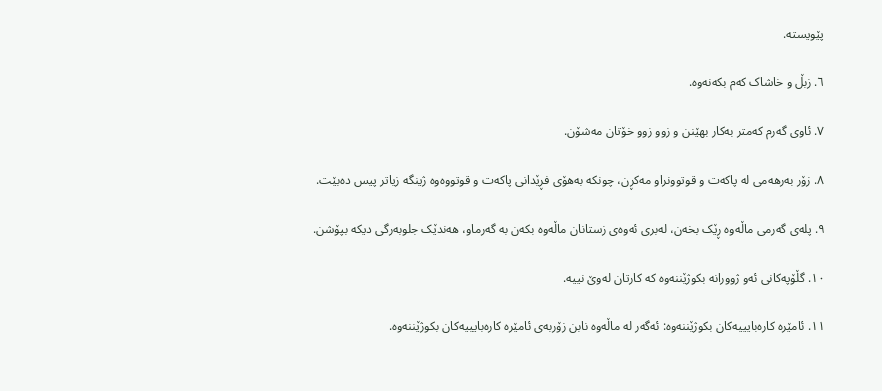پێویستە.

٦. زبڵ و خاشاک کەم بکەنەوە.

٧. ئاوی گەرم کەمتر بەکار بهێنن و زوو زوو خۆتان مەشۆن.

٨. زۆر بەرهەمی لە پاکەت و قوتوونراو مەکڕن، چونکە بەهۆی فڕێدانی پاکەت و قوتووەوە ژینگە زیاتر پیس دەبێت.

٩. پلەی گەرمی ماڵەوە ڕێک بخەن، لەبری ئەوەی زستانان ماڵەوە بکەن بە گەرماو، هەندێک جلوبەرگی دیکە بپۆشن.

١٠. گڵۆپەکانی ئەو ژوورانە بکوژێننەوە کە کارتان لەوێ نییە.

١١. ئامێرە کارەبایییەکان بکوژێننەوە: ئەگەر لە ماڵەوە نابن زۆربەی ئامێرە کارەبایییەکان بکوژێننەوە.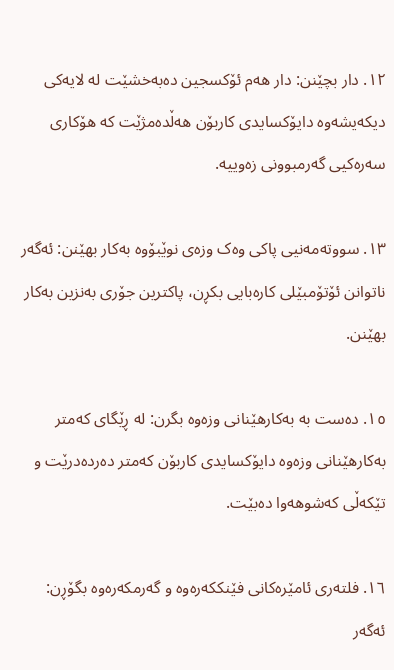١٢. دار بچێنن: دار هەم ئۆکسجین دەبەخشێت لە لایەکی دیکەیشەوە دایۆکسایدی کاربۆن هەڵدەمژێت کە هۆکاری سەرەکیی گەرمبوونی زەوییە.

١٣. سووتەمەنیی پاکی وەک وزەی نوێبۆوە بەکار بهێنن: ئەگەر ناتوانن ئۆتۆمبێلی کارەبایی بکڕن، پاکترین جۆری بەنزین بەکار بهێنن.

١٥. دەست بە بەکارهێنانی وزەوە بگرن: لە ڕێگای کەمتر بەکارهێنانی وزەوە دایۆکسایدی کاربۆن کەمتر دەردەدرێت و تێکەڵی کەشوهەوا دەبێت.

١٦. فلتەری ئامێرەکانی فێنککەرەوە و گەرمکەرەوە بگۆڕن: ئەگەر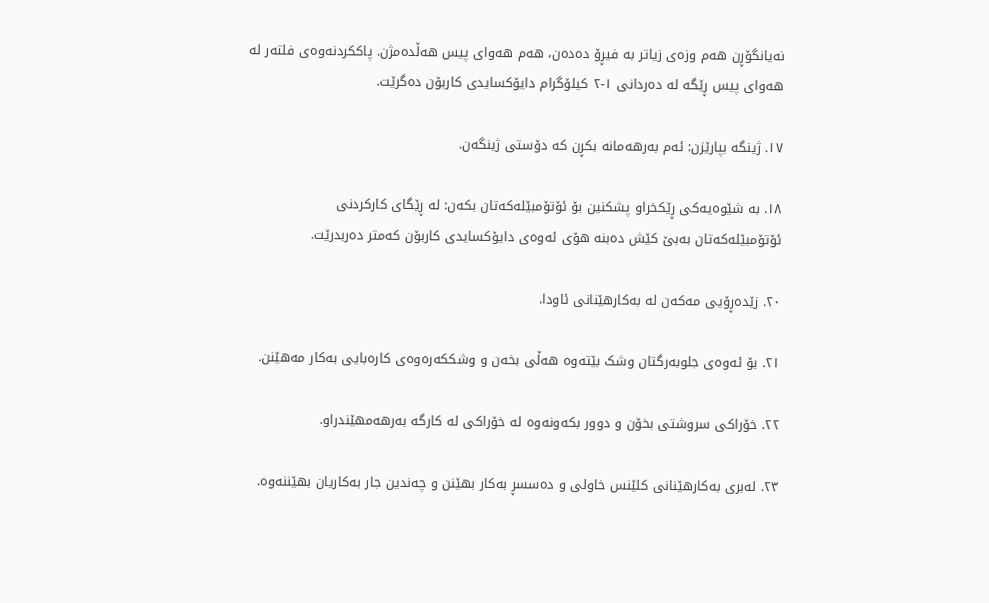نەیانگۆڕن هەم وزەی زیاتر بە فیڕۆ دەدەن، هەم هەوای پیس هەڵدەمژن. پاککردنەوەی فلتەر لە هەوای پیس ڕێگە لە دەردانی ١-٢ کیلۆگرام دایۆکسایدی کاربۆن دەگرێت.

١٧. ژینگە بپارێزن: ئەم بەرهەمانە بکڕن کە دۆستی ژینگەن.

١٨. بە شێوەیەکی ڕێکخراو پشکنین بۆ ئۆتۆمبێلەکەتان بکەن: لە ڕێگای کارکردنی ئۆتۆمبێلەکەتان بەبێ کێش دەبنە هۆی ئەوەی دایۆکسایدی کاربۆن کەمتر دەربدرێت.

٢٠. زێدەڕۆیی مەکەن لە بەکارهێنانی ئاودا.

٢١. بۆ ئەوەی جلوبەرگتان وشک بێتەوە هەڵی بخەن و وشککەرەوەی کارەبایی بەکار مەهێنن.

٢٢. خۆراکی سروشتی بخۆن و دوور بکەونەوە لە خۆراکی لە کارگە بەرهەمهێندراو.

٢٣. لەبری بەکارهێنانی کلێنس خاولی و دەسسڕ بەکار بهێنن و چەندین جار بەکاریان بهێننەوە.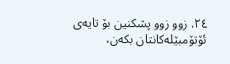٢٤. زوو زوو پشکنین بۆ تایەی ئۆتۆمبێلەکانتان بکەن،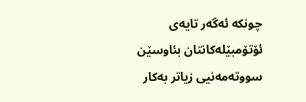چونکە ئەگەر تایەی ئۆتۆمبێلەکانتان بئاوسێن سووتەمەنیی زیاتر بەکار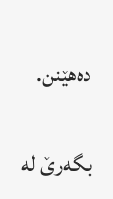دەهێنن.

بگەرێ لە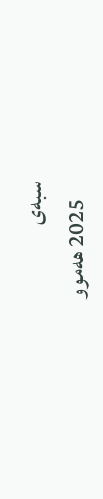سبەی
    2025 هەموو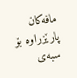مافەکان پارێزراوە بۆ سبەی